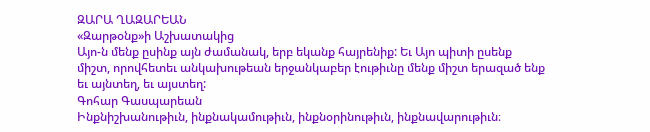ԶԱՐԱ ՂԱԶԱՐԵԱՆ
«Զարթօնք»ի Աշխատակից
Այո-ն մենք ըսինք այն ժամանակ, երբ եկանք հայրենիք: Եւ Այո պիտի ըսենք միշտ, որովհետեւ անկախութեան երջանկաբեր էութիւնը մենք միշտ երազած ենք եւ այնտեղ, եւ այստեղ:
Գոհար Գասպարեան
Ինքնիշխանութիւն, ինքնակամութիւն, ինքնօրինութիւն, ինքնավարութիւն։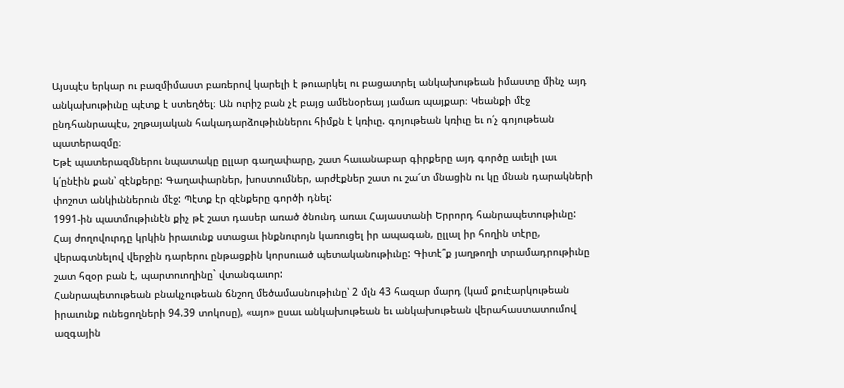Այսպէս երկար ու բազմիմաստ բառերով կարելի է թուարկել ու բացատրել անկախութեան իմաստը մինչ այդ անկախութիւնը պէտք է ստեղծել։ Ան ուրիշ բան չէ բայց ամենօրեայ յամառ պայքար։ Կեանքի մէջ ընդհանրապէս, շղթայական հակադարձութիւններու հիմքն է կռիւը. գոյութեան կռիւը եւ ո՛չ գոյութեան պատերազմը։
Եթէ պատերազմներու նպատակը ըլլար գաղափարը, շատ հաւանաբար գիրքերը այդ գործը աւելի լաւ կ՛ընէին քան՝ զէնքերը: Գաղափարներ, խոստումներ, արժէքներ շատ ու շա՜տ մնացին ու կը մնան դարակների փոշոտ անկիւններուն մէջ: Պէտք էր զէնքերը գործի դնել:
1991-ին պատմութիւնէն քիչ թէ շատ դասեր առած ծնունդ առաւ Հայաստանի Երրորդ հանրապետութիւնը: Հայ ժողովուրդը կրկին իրաւունք ստացաւ ինքնուրոյն կառուցել իր ապագան, ըլլալ իր հողին տէրը, վերագտնելով վերջին դարերու ընթացքին կորսուած պետականութիւնը: Գիտէ՞ք յաղթողի տրամադրութիւնը շատ հզօր բան է, պարտուողինը` վտանգաւոր:
Հանրապետութեան բնակչութեան ճնշող մեծամասնութիւնը՝ 2 մլն 43 հազար մարդ (կամ քուէարկութեան իրաւունք ունեցողների 94.39 տոկոսը), «այո» ըսաւ անկախութեան եւ անկախութեան վերահաստատումով ազգային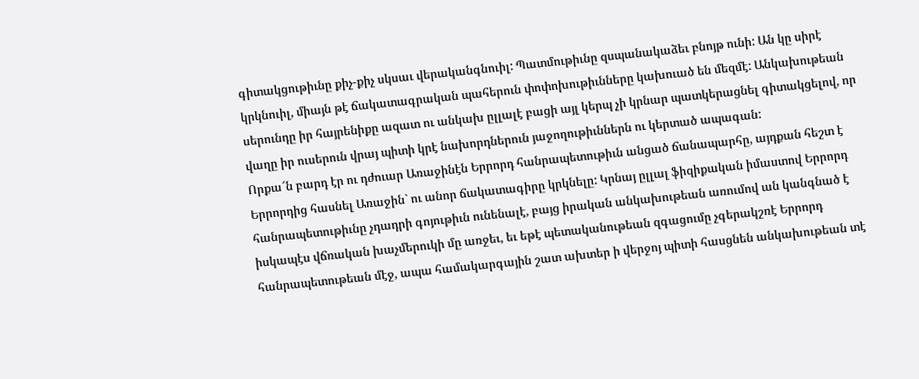գիտակցութիւնը քիչ-քիչ սկսաւ վերականգնուիլ: Պատմութիւնը զսպանակաձեւ բնոյթ ունի: Ան կը սիրէ կրկնուիլ, միայն թէ ճակատագրական պահերուն փոփոխութիւնները կախուած են մեզմէ: Անկախութեան սերունդը իր հայրենիքը ազատ ու անկախ ըլլալէ բացի այլ կերպ չի կրնար պատկերացնել գիտակցելով, որ վաղը իր ուսերուն վրայ պիտի կրէ նախորդներուն յաջողութիւններն ու կերտած ապագան:
Որքա՜ն բարդ էր ու դժուար Առաջինէն Երրորդ հանրապետութիւն անցած ճանապարհը, այդքան հեշտ է Երրորդից հասնել Առաջին` ու անոր ճակատագիրը կրկնելը: Կրնայ ըլլալ ֆիզիքական իմաստով Երրորդ հանրապետութիւնը չդադրի գոյութիւն ունենալէ, բայց իրական անկախութեան առումով ան կանգնած է իսկապէս վճռական խաչմերուկի մը առջեւ, եւ եթէ պետականութեան զգացումը չգերակշռէ Երրորդ հանրապետութեան մէջ, ապա համակարգային շատ ախտեր ի վերջոյ պիտի հասցնեն անկախութեան տէ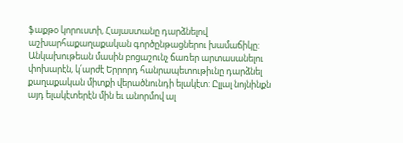ֆաքթօ կորուստի, Հայաստանը դարձնելով աշխարհաքաղաքական գործընթացներու խամաճիկը:
Անկախութեան մասին բոցաշունչ ճառեր արտասանելու փոխարէն, կ՛արժէ Երրորդ հանրապետութիւնը դարձնել քաղաքական միտքի վերածնունդի ելակէտ: Ըլլալ նոյնինքն այդ ելակէտերէն մին եւ անորմով ալ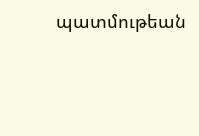պատմութեան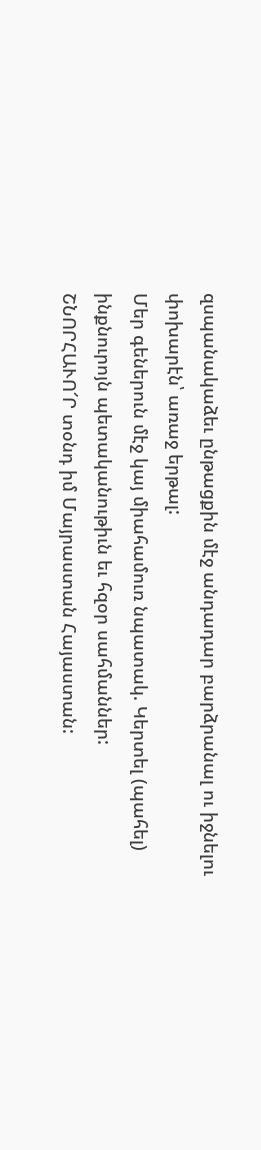զսպանակաձեւ ընթացքին մէջ անդադար բարձրանալ ու իջնելու փոխարէն՝ առաջ երթալ:
Մեր գեներուն մէջ կայ միահամուռ նպատակ. Կերտել (պահել) ինքնուրոյն պետականութիւն եւ հզօր սահմաններ:
ՇՆՈՐՀԱՒՈ՜Ր տօնդ իմ Մայրաստան Հայաստան: